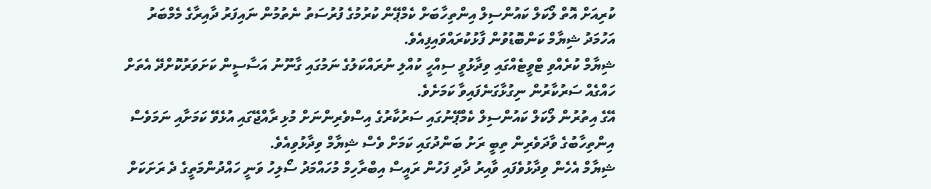ކުރިއަށް އޮތް ލޯކަލް ކައުންސިލް އިންތިހާބަށް ކެމްޕޭން ކުރުމުގެ ފުރުސަތު ނެތުމުން ނައިފަރު ދާއިރާގެ މެމްބަރު އަހުމަދު ޝިޔާމް ކަންބޮޑުވުން ފާޅުކުރައްވައިފިއެވެ.
ޝިޔާމް ކުރެއްވި ޓްވީޓެއްގައި ވިދާޅުވީ ސިއްހީ ކުއްލި ނުރައްކަލުގެ ނަމުގައި ގާނޫނު އަސާސީން ކަށަވަރުކޮށްދޭ އެތަށް ހައްގެއް ސަރުކާރުން ނިގުޅާގަނެފައިވާ ކަމަށެވެ.
އޭގެ އިތުރުން ލޯކަލް ކައުންސިލް ކެމްޕޭނުގައި ސަރުކާރުގެ އިސްވެރިންނަށް މުޅި ރާއްޖޭގައި އުޅެވޭ ކަމަށާއި ނަމަވެސް އިންތިހާބުގެ ވާދަވެރިން ތިބީ ރަށު ބަންދުގައި ކަމަށް ވެސް ޝިޔާމް ވިދާޅުވިއެވެ.
ޝިޔާމް އެހެން ވިދާޅުވެފައި ވާއިރު ދާދި ފަހުން ރައީސް އިބްރާހިމް މުހައްމަދު ސޯލިހު ވަނީ ހައްދުންމަތީގެ ދެ ރަށަކަށް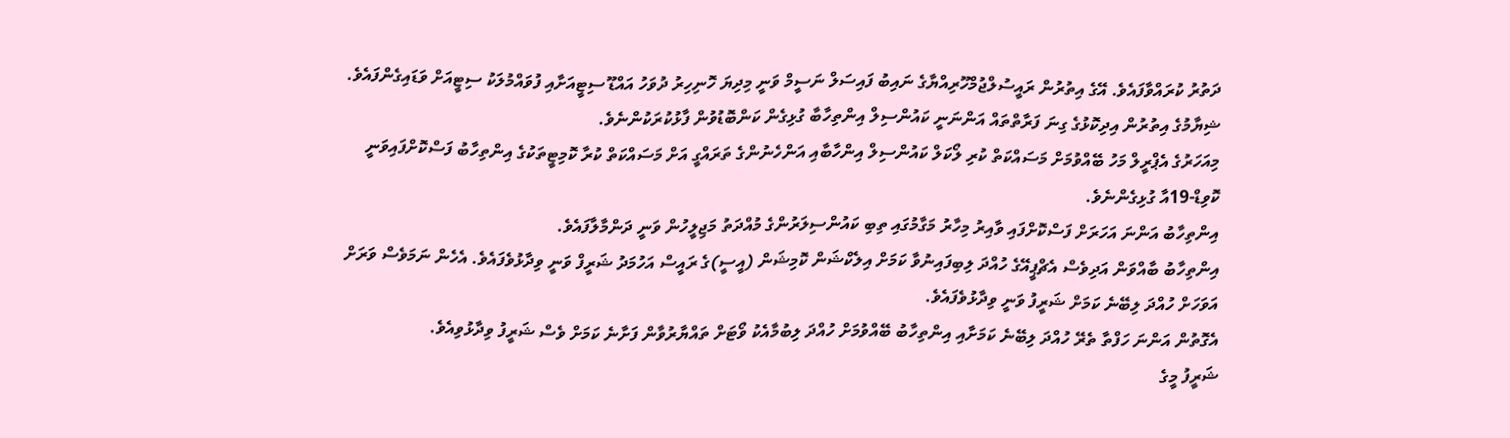ދަތުރު ކުރައްވާފައެވެ. އޭގެ އިތުރުން ރައީސުލްޖުމްހޫރިއްޔާގެ ނައިބު ފައިސަލް ނަސީމް ވަނީ މިދިޔަ ހޮނިހިރު ދުވަހު އައްޑޫ ސިޓީއަށާއި ފުވައްމުލަކު ސިޓީއަށް ވަޑައިގެންފައެވެ.
ޝިޔާމުގެ އިތުރުން އިދިކޮޅުގެ ގިނަ ފަރާތްތައް އަންނަނީ ކައުންސިލް އިންތިހާބާ ގުޅިގެން ކަންބޮޑުވުން ފާޅުކުރަކުންނެވެ.
މިއަހަރުގެ އެޕްރީލް މަހު ބޭއްވުމަށް މަސައްކަތް ކުރި ލޯކަލް ކައުންސިލް އިންހާބާއި އަންހެނުންގެ ތަރައްގީ އަށް މަސައްކަތް ކުރާ ކޮމިޓީތަކުގެ އިންތިހާބު ފަސްކޮށްފައިވަނީ ކޮވިޑް-19އާ ގުޅިގެންނެވެ.
އިންތިހާބު އަންނަ އަހަރަށް ފަސްކޮށްފައި ވާއިރު މިހާރު މަގާމުގައި ތިބި ކައުންސިލަރުންގެ މުއްދަތު މަޖިލީހުން ވަނީ ދަންމާލާފައެވެ.
އިންތިހާބު ބާއްވަން އަދިވެސް އެޗްޕީއޭގެ ހުއްދަ ލިބިފައިނުވާ ކަމަށް އިލެކްޝަން ކޮމިޝަން (އީސީ)ގެ ރައީސް އަހުމަދު ޝަރީފް ވަނީ ވިދާޅުވެފައެވެ. އެހެން ނަމަވެސް ވަރަށް އަވަހަށް ހުއްދަ ލިބޭނެ ކަމަށް ޝަރީފު ވަނީ ވިދާޅުވެފައެވެ.
އެގޮތުން އަންނަ ހަފްތާ ތެރޭ ހުއްދަ ލިބޭނެ ކަމަށާއި އިންތިހާބު ބޭއްވުމަށް ހުއްދަ ލިބުމާއެކު ވޯޓަށް ތައްޔާރުވާން ފަށާނެ ކަމަށް ވެސް ޝަރީފު ވިދާޅުވިއެވެ.
ޝަރީފު މީގެ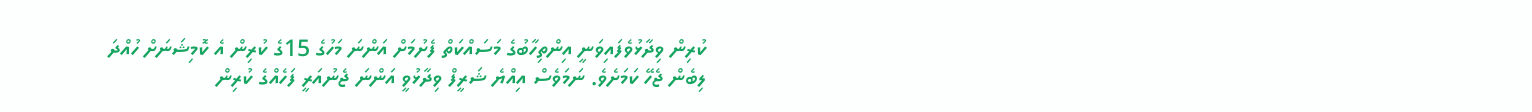ކުރިން ވިދާޅުވެފައިވަނީ އިންތިހާބުގެ މަސައްކަތް ފެށުމަށް އަންނަ މަހުގެ 15ގެ ކުރިން އެ ކޮމިޝަނަށް ހުއްދަ ލިބެން ޖެހޭ ކަމަށެވެ. ނަމަވެސް އިއްޔެ ޝަރީފް ވިދާޅުވީ އަންނަ ޖެނުއަރީ ފަހެއްގެ ކުރިން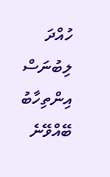ހުއްދަ ލިބުނަސް އިންތިހާބު ބޭއްވޭނެ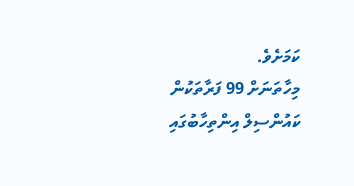ކަމަށެވެ.
މިހާތަނަށް 99 ފަރާތަކުން ކައުންސިލް އިންތިހާބުގައި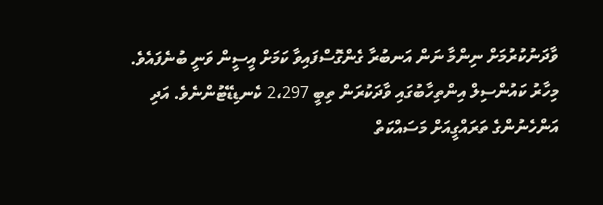ވާދަނުކުރުމަށް ނިންމާ ނަން އަނބުރާ ގެންގޮސްފައިވާ ކަމަށް އީސީން ވަނީ ބުނެފައެވެ. މިހާރު ކައުންސިލް އިންތިހާބުގައި ވާދަކުރަން ތިބީ 2،297 ކެނޑިޑޭޓުންނެވެ. އަދި އަންހެނުންގެ ތަރައްގީއަށް މަސައްކަތް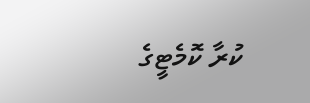ކުރާ ކޮމެޓީގެ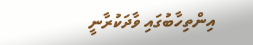އިންތިހާބުގައި ވާދަކުރާނީ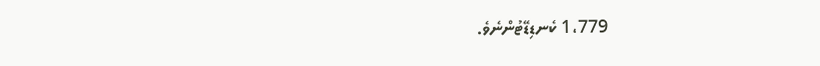1،779 ކެނޑިޑޭޓުންނެވެ.